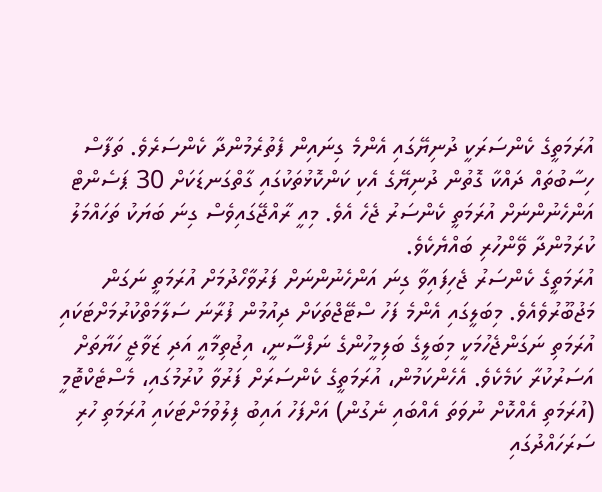އުރަމަތީގެ ކެންސަރަކީ ދުނިޔޭގައި އެންމެ ގިނައިން ފެތުރެމުންދާ ކެންސަރެވެ. ތަފާސް ހިސާބުތައް ދައްކާ ގޮތުން ދުނިޔޭގެ އެކި ކަންކޮޅުތަކުގައި ގާތްގަނޑަކަށް 30 ޕަސެންޓް އަންހެނުންނަށް އުރަމަތީ ކެންސަރު ޖެހެ އެވެ. މިއީ ރާއްޖޭގައިވެސް ގިނަ ބަޔަކު ތަހައްމަލު ކުރަމުންދާ ވޭންހުރި ބައްޔެކެވެ.
އުރަމަތީގެ ކެންސަރު ޖެހިފައިވާ ގިނަ އަންހެނުންނަށް ފަރުވާހޯދުމަށް އުރަމަތީ ނަގަން މަޖުބޫރުވެއެވެ. މިބަލީގައި އެންމެ ފަހު ސްޓޭޖްތަކަށް ދިއުމުން ފުރާނަ ސަލާމަތްކުރުމަށްޓަކައި އުރަމަތި ނަގަންޖެހުމަކީ މިބަލީގެ ބަލިމީހުންގެ ނަފްސާނީ، އިޖުތިމާއީ އަދި ޒަވާޖީ ހަޔާތަށް އަސަރުކުރާ ކަމެކެވެ. އެހެންކަމުން، އުރަމަތީގެ ކެންސަރަށް ފަރުވާ ކުރުމުގައި، މެސްޓެކްޓޮމީ (އުރަމަތި އެއްކޮށް ނުވަތަ އެއްބައި ނެގުން) އަށްފަހު އައިބު ފިލުވުމަށްޓަކައި އުރަމަތި ހުރި ސަރަހައްދުގައި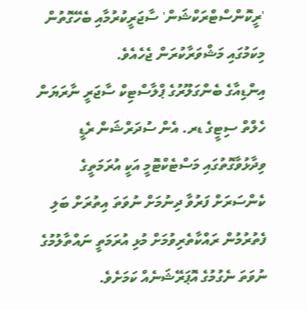'ރީކޮންސްޓްރަކްޝަން' ސާޖަރީކުރުމާއި ބެހޭގޮތުން މިކަމުގައި މަޝްވަރާކުރަން ޖެހެއެވެ.
އިންޑިއާގެ ބެންގަލޫރުގެ ޕްލާސްޓިކް ސާޖަރީ ނާރަޔަން ހެލްތް ސިޓީގެ ޑރ. އެން ސުދަރްޝަން ރެޑީ ވިދާޅުވާގޮތުގައި މަސްޓެކްޓޮމީ އަކީ އުރަމަތީގެ ކެންސަރަށް ފަރުވާ ދިނުމަށް ނުވަތަ އިތުރަށް ބަލި ފެތުރުމުން ރައްކާތެރިވުމަށް މުޅި އުރަމަތީ ނައްތާލުމުގެ ނުވަތަ ނެގުމުގެ އޮޕަރޭޝަނެއް ކަމަށެވެ.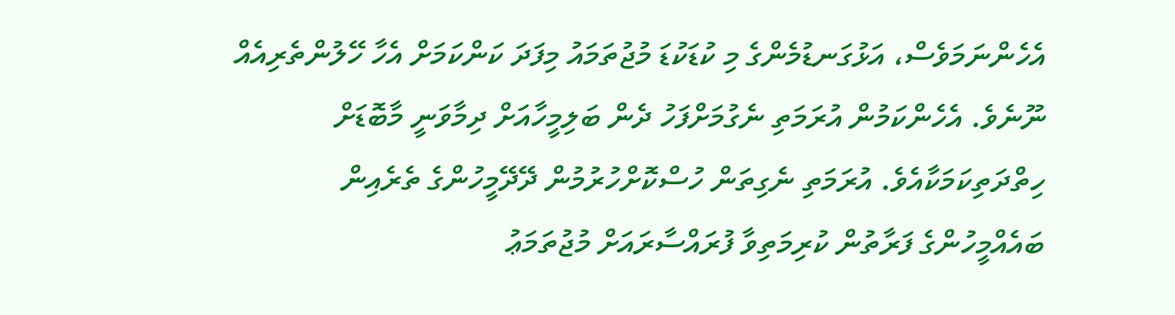އެހެންނަމަވެސް، އަޅުގަނޑުމެންގެ މި ކުޑަކުޑަ މުޖުތަމައު މިފަދަ ކަންކަމަށް އެހާ ހޭލުންތެރިއެއް ނޫނެވެ. އެހެންކަމުން އުރަމަތި ނެގުމަށްފަހު ދެން ބަލިމީހާއަށް ދިމާވަނީ މާބޮޑަށް ހިތްދަތިކަމަކާއެވެ. އުރަމަތި ނެގިތަން ހުސްކޮށްހުރުމުން ދޭދޭމީހުންގެ ތެރެއިން ބައެއްމީހުންގެ ފަރާތުން ކުރިމަތިވާ ފުރައްސާރައަށް މުޖުތަމަޢު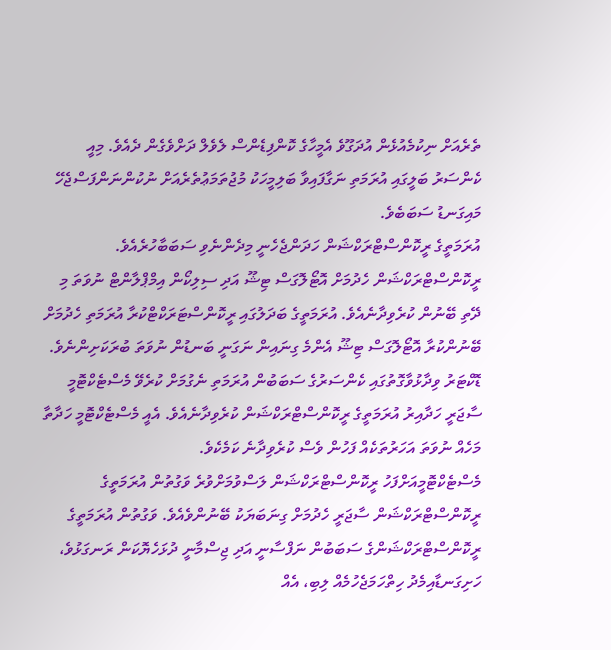ތެރެއަށް ނިކުމެއުޅެން އުދަގޫވެ އެމީހާގެ ކޮންފިޑެންސް ލެވެލް ދަށްވެގެން ދެއެވެ. މިއީ ކެންސަރު ބަލީގައި އުރަމަތި ނަގާފައިވާ ބަލިމީހަކު މުޖުތަމަޢުތެރެއަށް ނުކުންނަންފަސްޖެހޭ މައިގަނޑު ސަބަބެވެ.
އުރަމަތީގެ ރީކޮންސްޓްރަކްޝަން ހަދަންޖެހެނީ މިދެންނެވި ސަބަބާހުރެއެވެ. ރީކޮންސްޓްރަކްޝަން ހެދުމަށް އޮޓޯލޮގަސް ޓިޝޫ އަދި ސިލިކޯން އިމްޕްލާންޓް ނުވަތަ މި ދޭތި ބޭނުން ކުރެވިދާނެއެވެ. އުރަމަތީގެ ބަދަލުގައި ރީކޮންސްޓަރަކްޓްކުރާ އުރަމަތި ހެދުމަށް ބޭނުންކުރާ އޮޓޯލޮގަސް ޓިޝޫ އެންމެ ގިނައިން ނަގަނީ ބަނޑުން ނުވަތަ ބުރަކަށިންނެވެ.
ޑޮކްޓަރު ވިދާޅުވާގޮތުގައި ކެންސަރުގެ ސަބަބުން އުރަމަތި ނެގުމަށް ކުރެވޭ މެސްޓެކްޓޮމީ ސާޖަރީ ހަދާއިރު އުރަމަތީގެ ރީކޮންސްޓްރަކްޝަން ކުރެވިދާނެއެވެ. އެއީ މެސްޓެކްޓޮމީ ހަދާތާ މަހެއް ނުވަތަ އަހަރުތަކެއް ފަހުން ވެސް ކުރެވިދާނެ ކަމެކެވެ.
މެސްޓެކްޓޮމީއަށްފަހު ރީކޮންސްޓްރަކްޝަން ލަސްވުމަށްވުރެ ވަގުތުން އުރަމަތީގެ ރީކޮންސްޓްރަކްޝަން ސާޖަރީ ހެދުމަށް ގިނަބަޔަކު ބޭނުންވެއެވެ. ވަގުތުން އުރަމަތީގެ ރީކޮންސްޓްރަކްޝަންގެ ސަބަބުން ނަފްސާނީ އަދި ޖިސްމާނީ ދުޅަހެޔޮކަން ރަނގަޅުވެ، ހަށިގަނޑާއިމެދު ހިތްހަމަޖެހުމެއް ލިބި، އެއް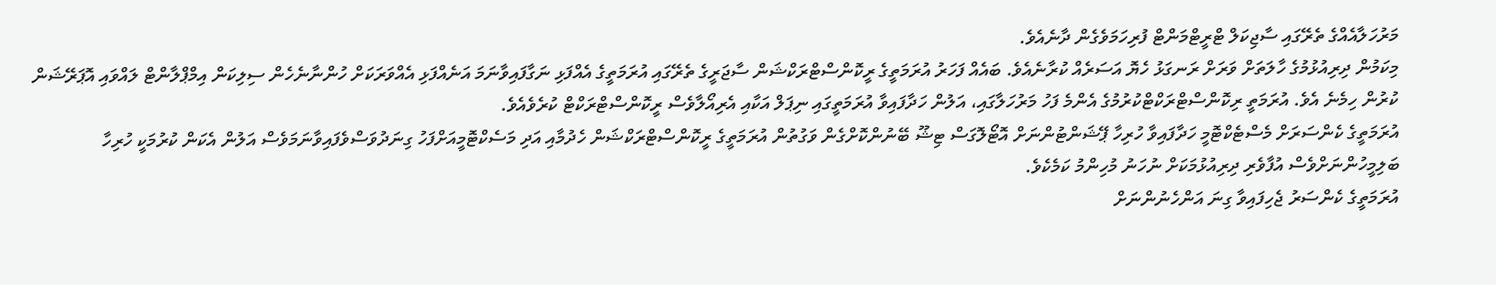މަރުހަލާއެއްގެ ތެރޭގައި ސާޖިކަލް ޓްރީޓްމަންޓް ފުރިހަމަވެގެން ދާނެއެވެ.
މިކަމުން ދިރިއުޅުމުގެ ހާލަތަށް ވަރަށް ރަނގަޅު ހެޔޮ އަސަރެއް ކުރާނެއެވެ. ބައެއް ފަހަރު އުރަމަތީގެ ރީކޮންސްޓްރަކްޝަން ސާޖަރީގެ ތެރޭގައި އުރަމަތީގެ އެއްފަޅި ނަގާފައިވާނަމަ އަނެއްފަޅި އެއްވަރަކަށް ހުންނާނެހެން ސިލިކަން އިމްޕްލާންޓް ލައްވައި އޮޕަރޭޝަން ކުރުން ހިމެނެ އެވެ. އުރަމަތީ ރިކޮންސްޓްރަކްޓްކުރުމުގެ އެންމެ ފަހު މަރުހަލާގައި، އަލުން ހަދާފައިވާ އުރަމަތީގައި ނިޕަލް އަކާއި އެރިއޯލާވެސް ރީކޮންސްޓްރަކްޓް ކުރެވެއެވެ.
އުރަމަތީގެ ކެންސަރަށް މެސްޓެކްޓޮމީ ހަދާފައިވާ ހުރިހާ ޕޭޝަންޓުންނަށް އޮޓޯލޮގަސް ޓިޝޫ ބޭނުންކޮށްގެން ވަގުތުން އުރަމަތީގެ ރީކޮންސްޓްރަކްޝަން ހެދުމާއި އަދި މަސެކްޓޮމީއަށްފަހު ގިނަދުވަސްވެފައިވާނަމަވެސް އަލުން އެކަން ކުރުމަކީ ހުރިހާ ބަލިމީހުންނަށްވެސް އުފާވެރި ދިރިއުޅުމަކަށް ނުހަނު މުހިންމު ކަމެކެވެ.
އުރަމަތީގެ ކެންސަރު ޖެހިފައިވާ ގިނަ އަންހެނުންނަށް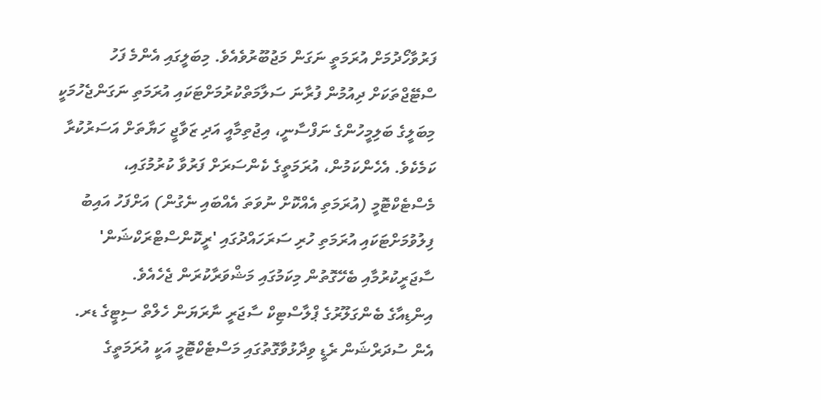ފަރުވާހޯދުމަށް އުރަމަތީ ނަގަން މަޖުބޫރުވެއެވެ. މިބަލީގައި އެންމެ ފަހު ސްޓޭޖްތަކަށް ދިއުމުން ފުރާނަ ސަލާމަތްކުރުމަށްޓަކައި އުރަމަތި ނަގަންޖެހުމަކީ މިބަލީގެ ބަލިމީހުންގެ ނަފްސާނީ، އިޖުތިމާއީ އަދި ޒަވާޖީ ހަޔާތަށް އަސަރުކުރާ ކަމެކެވެ. އެހެންކަމުން، އުރަމަތީގެ ކެންސަރަށް ފަރުވާ ކުރުމުގައި، މެސްޓެކްޓޮމީ (އުރަމަތި އެއްކޮށް ނުވަތަ އެއްބައި ނެގުން) އަށްފަހު އައިބު ފިލުވުމަށްޓަކައި އުރަމަތި ހުރި ސަރަހައްދުގައި 'ރީކޮންސްޓްރަކްޝަން' ސާޖަރީކުރުމާއި ބެހޭގޮތުން މިކަމުގައި މަޝްވަރާކުރަން ޖެހެއެވެ.
އިންޑިއާގެ ބެންގަލޫރުގެ ޕްލާސްޓިކް ސާޖަރީ ނާރަޔަން ހެލްތް ސިޓީގެ ޑރ. އެން ސުދަރްޝަން ރެޑީ ވިދާޅުވާގޮތުގައި މަސްޓެކްޓޮމީ އަކީ އުރަމަތީގެ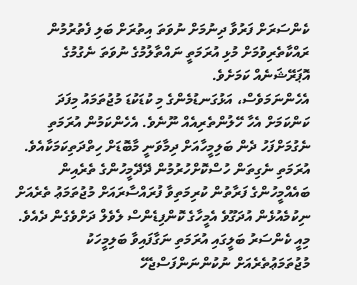ކެންސަރަށް ފަރުވާ ދިނުމަށް ނުވަތަ އިތުރަށް ބަލި ފެތުރުމުން ރައްކާތެރިވުމަށް މުޅި އުރަމަތީ ނައްތާލުމުގެ ނުވަތަ ނެގުމުގެ އޮޕަރޭޝަނެއް ކަމަށެވެ.
އެހެންނަމަވެސް، އަޅުގަނޑުމެންގެ މި ކުޑަކުޑަ މުޖުތަމައު މިފަދަ ކަންކަމަށް އެހާ ހޭލުންތެރިއެއް ނޫނެވެ. އެހެންކަމުން އުރަމަތި ނެގުމަށްފަހު ދެން ބަލިމީހާއަށް ދިމާވަނީ މާބޮޑަށް ހިތްދަތިކަމަކާއެވެ. އުރަމަތި ނެގިތަން ހުސްކޮށްހުރުމުން ދޭދޭމީހުންގެ ތެރެއިން ބައެއްމީހުންގެ ފަރާތުން ކުރިމަތިވާ ފުރައްސާރައަށް މުޖުތަމަޢު ތެރެއަށް ނިކުމެއުޅެން އުދަގޫވެ އެމީހާގެ ކޮންފިޑެންސް ލެވެލް ދަށްވެގެން ދެއެވެ. މިއީ ކެންސަރު ބަލީގައި އުރަމަތި ނަގާފައިވާ ބަލިމީހަކު މުޖުތަމަޢުތެރެއަށް ނުކުންނަންފަސްޖެހޭ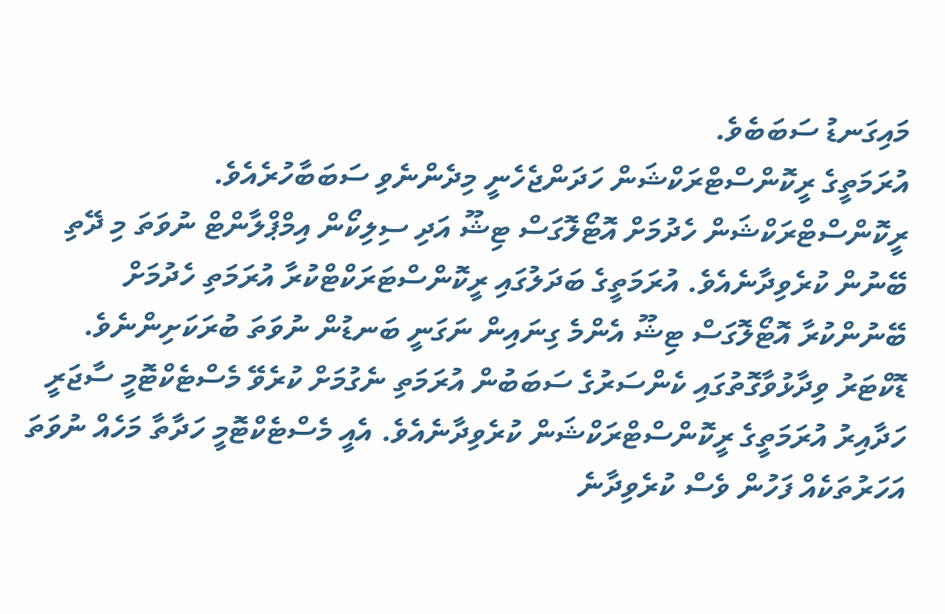މައިގަނޑު ސަބަބެވެ.
އުރަމަތީގެ ރީކޮންސްޓްރަކްޝަން ހަދަންޖެހެނީ މިދެންނެވި ސަބަބާހުރެއެވެ. ރީކޮންސްޓްރަކްޝަން ހެދުމަށް އޮޓޯލޮގަސް ޓިޝޫ އަދި ސިލިކޯން އިމްޕްލާންޓް ނުވަތަ މި ދޭތި ބޭނުން ކުރެވިދާނެއެވެ. އުރަމަތީގެ ބަދަލުގައި ރީކޮންސްޓަރަކްޓްކުރާ އުރަމަތި ހެދުމަށް ބޭނުންކުރާ އޮޓޯލޮގަސް ޓިޝޫ އެންމެ ގިނައިން ނަގަނީ ބަނޑުން ނުވަތަ ބުރަކަށިންނެވެ.
ޑޮކްޓަރު ވިދާޅުވާގޮތުގައި ކެންސަރުގެ ސަބަބުން އުރަމަތި ނެގުމަށް ކުރެވޭ މެސްޓެކްޓޮމީ ސާޖަރީ ހަދާއިރު އުރަމަތީގެ ރީކޮންސްޓްރަކްޝަން ކުރެވިދާނެއެވެ. އެއީ މެސްޓެކްޓޮމީ ހަދާތާ މަހެއް ނުވަތަ އަހަރުތަކެއް ފަހުން ވެސް ކުރެވިދާނެ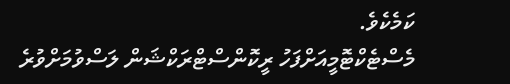ކަމެކެވެ.
މެސްޓެކްޓޮމީއަށްފަހު ރީކޮންސްޓްރަކްޝަން ލަސްވުމަށްވުރެ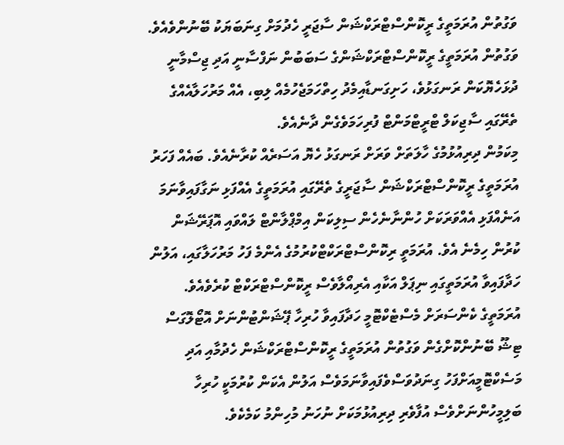ވަގުތުން އުރަމަތީގެ ރީކޮންސްޓްރަކްޝަން ސާޖަރީ ހެދުމަށް ގިނަބަޔަކު ބޭނުންވެއެވެ. ވަގުތުން އުރަމަތީގެ ރީކޮންސްޓްރަކްޝަންގެ ސަބަބުން ނަފްސާނީ އަދި ޖިސްމާނީ ދުޅަހެޔޮކަން ރަނގަޅުވެ، ހަށިގަނޑާއިމެދު ހިތްހަމަޖެހުމެއް ލިބި، އެއް މަރުހަލާއެއްގެ ތެރޭގައި ސާޖިކަލް ޓްރީޓްމަންޓް ފުރިހަމަވެގެން ދާނެއެވެ.
މިކަމުން ދިރިއުޅުމުގެ ހާލަތަށް ވަރަށް ރަނގަޅު ހެޔޮ އަސަރެއް ކުރާނެއެވެ. ބައެއް ފަހަރު އުރަމަތީގެ ރީކޮންސްޓްރަކްޝަން ސާޖަރީގެ ތެރޭގައި އުރަމަތީގެ އެއްފަޅި ނަގާފައިވާނަމަ އަނެއްފަޅި އެއްވަރަކަށް ހުންނާނެހެން ސިލިކަން އިމްޕްލާންޓް ލައްވައި އޮޕަރޭޝަން ކުރުން ހިމެނެ އެވެ. އުރަމަތީ ރިކޮންސްޓްރަކްޓްކުރުމުގެ އެންމެ ފަހު މަރުހަލާގައި، އަލުން ހަދާފައިވާ އުރަމަތީގައި ނިޕަލް އަކާއި އެރިއޯލާވެސް ރީކޮންސްޓްރަކްޓް ކުރެވެއެވެ.
އުރަމަތީގެ ކެންސަރަށް މެސްޓެކްޓޮމީ ހަދާފައިވާ ހުރިހާ ޕޭޝަންޓުންނަށް އޮޓޯލޮގަސް ޓިޝޫ ބޭނުންކޮށްގެން ވަގުތުން އުރަމަތީގެ ރީކޮންސްޓްރަކްޝަން ހެދުމާއި އަދި މަސެކްޓޮމީއަށްފަހު ގިނަދުވަސްވެފައިވާނަމަވެސް އަލުން އެކަން ކުރުމަކީ ހުރިހާ ބަލިމީހުންނަށްވެސް އުފާވެރި ދިރިއުޅުމަކަށް ނުހަނު މުހިންމު ކަމެކެވެ.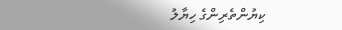ކިޔުންތެރިންގެ ހިޔާލު